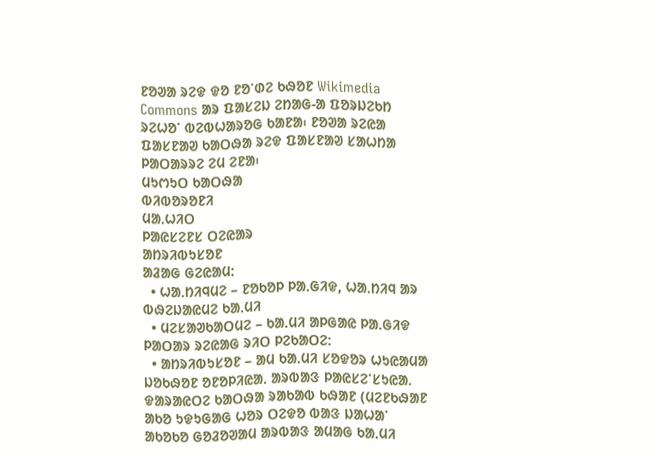ᱱᱚᱣᱟ ᱨᱮᱫ ᱫᱚ ᱱᱚᱸᱰᱮ ᱠᱷᱚᱱ Wikimedia Commons ᱟᱨ ᱯᱟᱥᱮᱡ ᱮᱴᱟᱜ-ᱟ ᱯᱚᱨᱡᱮᱠᱴ ᱨᱮᱦᱚᱸ ᱵᱮᱵᱦᱟᱨᱚᱜ ᱠᱟᱱᱟ᱾ ᱱᱚᱣᱟ ᱨᱮᱭᱟ ᱯᱟᱥᱱᱟᱣ ᱠᱟᱛᱷᱟ ᱨᱮᱫ ᱯᱟᱥᱱᱟᱣ ᱥᱟᱦᱴᱟ ᱞᱟᱛᱟᱨᱨᱮ ᱮᱢ ᱮᱱᱟ᱾
ᱢᱩᱬᱩᱛ ᱠᱟᱛᱷᱟ
ᱵᱤᱵᱚᱨᱚᱱᱤ
ᱢᱟᱹᱦᱤᱛ
ᱞᱟᱭᱥᱮᱱᱥ ᱛᱮᱭᱟᱨ
ᱟᱴᱨᱤᱵᱩᱥᱚᱱ
ᱟᱲᱟᱜ ᱜᱮᱭᱟᱢ:
  • ᱦᱟᱹᱴᱤᱧᱢᱮ – ᱱᱚᱠᱚᱞ ᱞᱟᱹᱜᱤᱫ, ᱦᱟᱹᱴᱤᱧ ᱟᱨ ᱵᱷᱮᱡᱟᱭᱢᱮ ᱠᱟᱹᱢᱤ
  • ᱢᱮᱥᱟᱣᱠᱟᱛᱢᱮ – ᱠᱟᱹᱢᱤ ᱟᱞᱜᱟᱭ ᱞᱟᱹᱜᱤᱫ
ᱞᱟᱛᱟᱨ ᱨᱮᱭᱟᱜ ᱨᱤᱛ ᱞᱮᱠᱟᱛᱮ:
  • ᱟᱴᱨᱤᱵᱩᱥᱚᱱ – ᱟᱢ ᱠᱟᱹᱢᱤ ᱥᱚᱫᱚᱨ ᱦᱩᱭᱟᱢᱟ ᱡᱚᱠᱷᱚᱱ ᱚᱱᱚᱞᱤᱭᱟᱹ ᱟᱨᱵᱟᱝ ᱞᱟᱭᱥᱮᱸᱥᱩᱭᱟᱹ ᱫᱟᱨᱟᱭᱛᱮ ᱠᱟᱛᱷᱟ ᱨᱟᱠᱟᱵ ᱠᱷᱟᱱ (ᱢᱮᱱᱠᱷᱟᱱ ᱟᱠᱚ ᱩᱫᱩᱜᱟᱜ ᱦᱚᱨ ᱛᱮᱫᱚ ᱵᱟᱝ ᱡᱟᱦᱟᱸ ᱟᱠᱚᱠᱚ ᱜᱚᱲᱚᱣᱟᱢ ᱟᱨᱵᱟᱝ ᱟᱢᱟᱜ ᱠᱟᱹᱢᱤ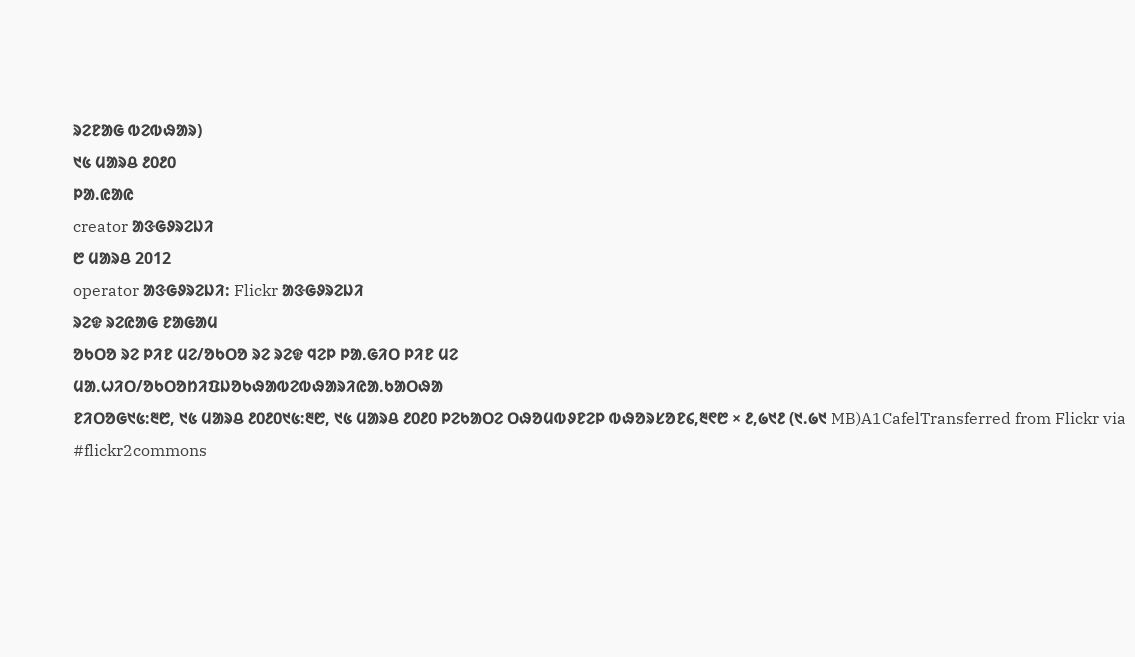ᱨᱮᱱᱟᱜ ᱵᱮᱵᱷᱟᱨ)
᱑᱕ ᱢᱟᱨᱪ ᱒᱐᱒᱐
ᱞᱟ.ᱭᱟᱭ
creator ᱟᱝᱜᱽᱨᱮᱡᱤ
᱘ ᱢᱟᱨᱪ 2012
operator ᱟᱝᱜᱽᱨᱮᱡᱤ: Flickr ᱟᱝᱜᱽᱨᱮᱡᱤ
ᱨᱮᱫ ᱨᱮᱭᱟᱜ ᱱᱟᱜᱟᱢ
ᱚᱠᱛᱚ ᱨᱮ ᱞᱤᱱ ᱢᱮ/ᱚᱠᱛᱚ ᱨᱮ ᱨᱮᱫ ᱧᱮᱞ ᱞᱟᱹᱜᱤᱛ ᱞᱤᱱ ᱢᱮ
ᱢᱟᱹᱦᱤᱛ/ᱚᱠᱛᱚᱴᱤᱯᱡᱚᱠᱷᱟᱵᱮᱵᱷᱟᱨᱤᱭᱟᱹᱠᱟᱛᱷᱟ
ᱱᱤᱛᱚᱜ᱑᱕:᱓᱘, ᱑᱕ ᱢᱟᱨᱪ ᱒᱐᱒᱐᱑᱕:᱓᱘, ᱑᱕ ᱢᱟᱨᱪ ᱒᱐᱒᱐ ᱞᱮᱠᱟᱛᱮ ᱛᱷᱚᱢᱵᱽᱱᱮᱞ ᱵᱷᱚᱨᱥᱚᱱ᱔,᱓᱖᱘ × ᱒,᱙᱑᱒ (᱑.᱙᱑ MB)A1CafelTransferred from Flickr via #flickr2commons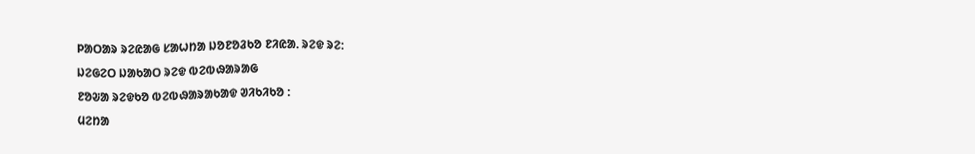ᱞᱟᱛᱟᱨ ᱨᱮᱭᱟᱜ ᱥᱟᱦᱴᱟ ᱡᱚᱱᱚᱲᱠᱚ ᱱᱤᱭᱟᱹ ᱨᱮᱫ ᱨᱮ:
ᱡᱮᱜᱮᱛ ᱡᱟᱠᱟᱛ ᱨᱮᱫ ᱵᱮᱵᱷᱟᱨᱟᱜ
ᱱᱚᱶᱟ ᱨᱮᱫᱠᱚ ᱵᱮᱵᱷᱟᱨᱟᱠᱟᱫ ᱣᱤᱠᱤᱠᱚ :
ᱢᱮᱴᱟ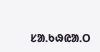ᱥᱟᱹᱠᱷᱭᱟᱹᱛ